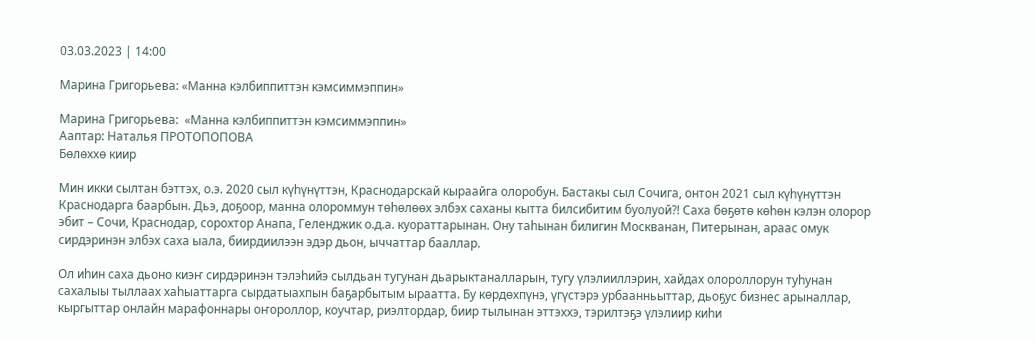03.03.2023 | 14:00

Марина Григорьева: «Манна кэлбиппиттэн кэмсиммэппин»

Марина Григорьева:  «Манна кэлбиппиттэн кэмсиммэппин»
Ааптар: Наталья ПРОТОПОПОВА
Бөлөххө киир

Мин икки сылтан бэттэх, о.э. 2020 сыл күһүнүттэн, Краснодарскай кыраайга олоробун. Бастакы сыл Сочига, онтон 2021 сыл күһүнүттэн Краснодарга баарбын. Дьэ, доҕоор, манна олороммун төһөлөөх элбэх саханы кытта билсибитим буолуой?! Саха бөҕөтө көһөн кэлэн олорор эбит – Сочи, Краснодар, сорохтор Анапа, Геленджик о.д.а. куораттарынан. Ону таһынан билигин Москванан, Питерынан, араас омук сирдэринэн элбэх саха ыала, биирдиилээн эдэр дьон, ыччаттар бааллар.

Ол иһин саха дьоно киэҥ сирдэринэн тэлэһийэ сылдьан тугунан дьарыктаналларын, тугу үлэлииллэрин, хайдах олороллорун туһунан сахалыы тыллаах хаһыаттарга сырдатыахпын баҕарбытым ыраатта. Бу көрдөхпүнэ, үгүстэрэ урбаанньыттар, дьоҕус бизнес арыналлар, кыргыттар онлайн марафоннары оҥороллор, коучтар, риэлтордар, биир тылынан эттэххэ, тэрилтэҕэ үлэлиир киһи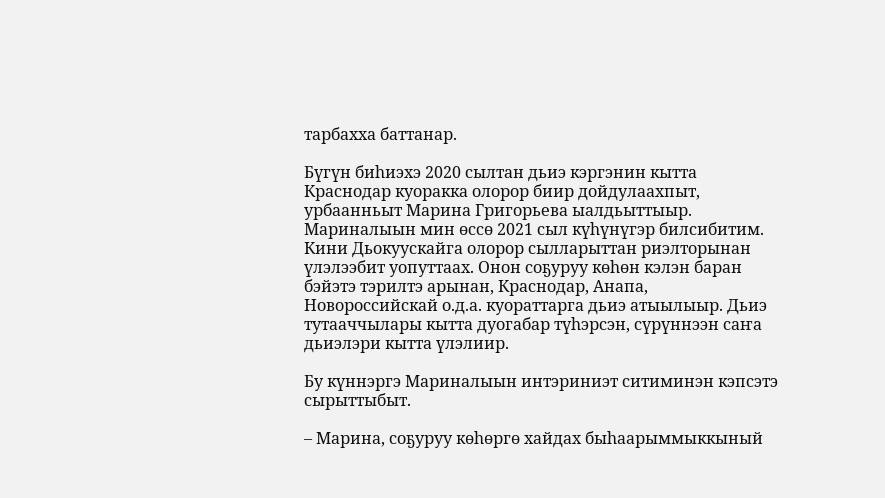тарбахха баттанар.

Бүгүн биһиэхэ 2020 сылтан дьиэ кэргэнин кытта Краснодар куоракка олорор биир дойдулаахпыт, урбаанньыт Марина Григорьева ыалдьыттыыр. Мариналыын мин өссө 2021 сыл күһүнүгэр билсибитим. Кини Дьокуускайга олорор сылларыттан риэлторынан үлэлээбит уопуттаах. Онон соҕуруу көһөн кэлэн баран бэйэтэ тэрилтэ арынан, Краснодар, Анапа, Новороссийскай о.д.а. куораттарга дьиэ атыылыыр. Дьиэ тутааччылары кытта дуогабар түһэрсэн, сүрүннээн саҥа дьиэлэри кытта үлэлиир.

Бу күннэргэ Мариналыын интэриниэт ситиминэн кэпсэтэ сырыттыбыт.

– Марина, соҕуруу көһөргө хайдах быһаарыммыккыный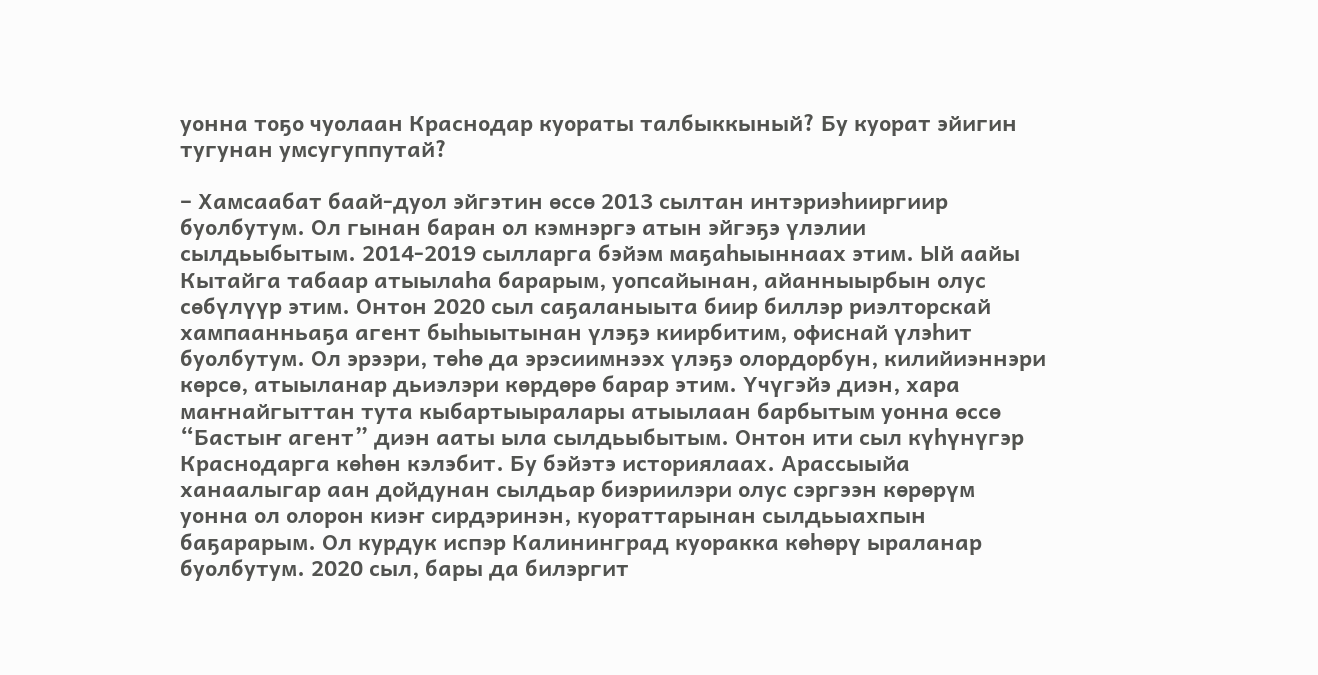уонна тоҕо чуолаан Краснодар куораты талбыккыный? Бу куорат эйигин тугунан умсугуппутай?

– Хамсаабат баай-дуол эйгэтин өссө 2013 сылтан интэриэһииргиир буолбутум. Ол гынан баран ол кэмнэргэ атын эйгэҕэ үлэлии сылдьыбытым. 2014-2019 сылларга бэйэм маҕаһыыннаах этим. Ый аайы Кытайга табаар атыылаһа барарым, уопсайынан, айанныырбын олус сөбүлүүр этим. Онтон 2020 сыл саҕаланыыта биир биллэр риэлторскай хампаанньаҕа агент быһыытынан үлэҕэ киирбитим, офиснай үлэһит буолбутум. Ол эрээри, төһө да эрэсиимнээх үлэҕэ олордорбун, килийиэннэри көрсө, атыыланар дьиэлэри көрдөрө барар этим. Үчүгэйэ диэн, хара маҥнайгыттан тута кыбартыыралары атыылаан барбытым уонна өссө “Бастыҥ агент” диэн ааты ыла сылдьыбытым. Онтон ити сыл күһүнүгэр Краснодарга көһөн кэлэбит. Бу бэйэтэ историялаах. Арассыыйа ханаалыгар аан дойдунан сылдьар биэриилэри олус сэргээн көрөрүм уонна ол олорон киэҥ сирдэринэн, куораттарынан сылдьыахпын баҕарарым. Ол курдук испэр Калининград куоракка көһөрү ыраланар буолбутум. 2020 сыл, бары да билэргит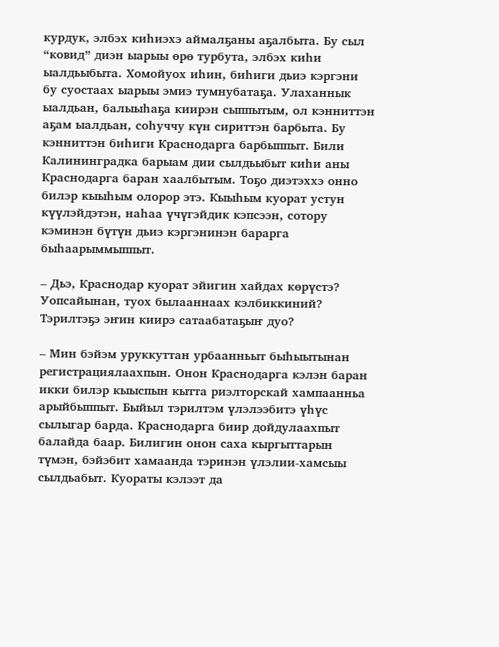курдук, элбэх киһиэхэ аймалҕаны аҕалбыта. Бу сыл “ковид” диэн ыарыы өрө турбута, элбэх киһи ыалдьыбыта. Хомойуох иһин, биһиги дьиэ кэргэни бу суостаах ыарыы эмиэ тумнубатаҕа. Улаханнык ыалдьан, балыыһаҕа киирэн сыппытым, ол кэнниттэн аҕам ыалдьан, соһуччу күн сириттэн барбыта. Бу кэнниттэн биһиги Краснодарга барбыппыт. Били Калининградка барыам дии сылдьыбыт киһи аны Краснодарга баран хаалбытым. Тоҕо диэтэххэ онно билэр кыыһым олорор этэ. Кыыһым куорат устун күүлэйдэтэн, наһаа үчүгэйдик кэпсээн, сотору кэминэн бүтүн дьиэ кэргэнинэн барарга быһаарыммыппыт.

– Дьэ, Краснодар куорат эйигин хайдах көрүстэ? Уопсайынан, туох былааннаах кэлбиккиний? Тэрилтэҕэ эҥин киирэ сатаабатаҕыҥ дуо?

– Мин бэйэм уруккуттан урбаанньыт быһыытынан регистрациялаахпын. Онон Краснодарга кэлэн баран икки билэр кыыспын кытта риэлторскай хампаанньа арыйбыппыт. Быйыл тэрилтэм үлэлээбитэ үһүс сылыгар барда. Краснодарга биир дойдулаахпыт балайда баар. Билигин онон саха кыргыттарын түмэн, бэйэбит хамаанда тэринэн үлэлии-хамсыы сылдьабыт. Куораты кэлээт да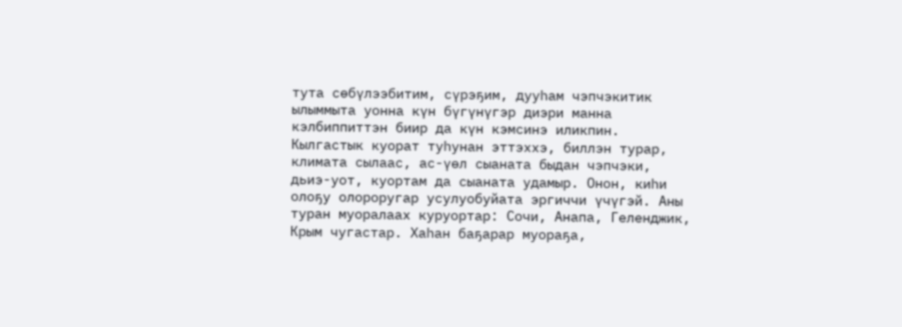тута сөбүлээбитим, сүрэҕим, дууһам чэпчэкитик ылыммыта уонна күн бүгүнүгэр диэри манна кэлбиппиттэн биир да күн кэмсинэ иликпин. Кылгастык куорат туһунан эттэххэ, биллэн турар, климата сылаас, ас-үөл сыаната быдан чэпчэки, дьиэ-уот, куортам да сыаната удамыр. Онон, киһи олоҕу олороругар усулуобуйата эргиччи үчүгэй. Аны туран муоралаах куруортар: Сочи, Анапа, Геленджик, Крым чугастар. Хаһан баҕарар муораҕа,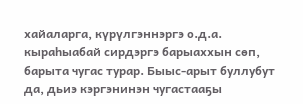хайаларга, күрүлгэннэргэ о.д.а. кыраһыабай сирдэргэ барыаххын сөп, барыта чугас турар. Быыс-арыт буллубут да, дьиэ кэргэнинэн чугастааҕы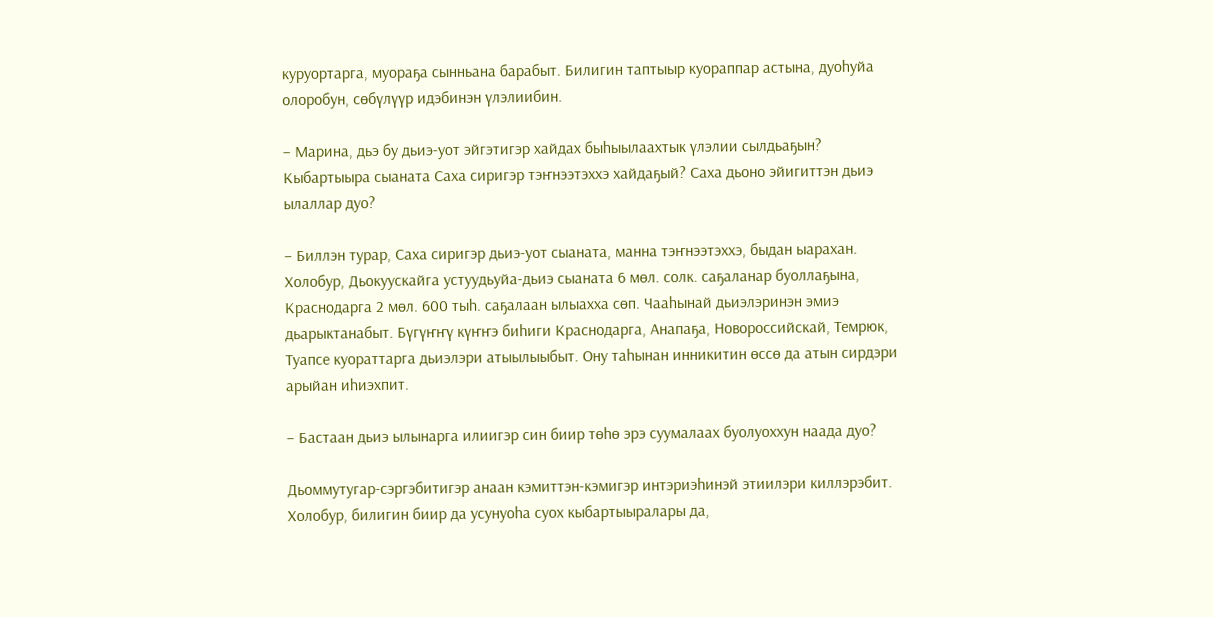куруортарга, муораҕа сынньана барабыт. Билигин таптыыр куораппар астына, дуоһуйа олоробун, сөбүлүүр идэбинэн үлэлиибин.

– Марина, дьэ бу дьиэ-уот эйгэтигэр хайдах быһыылаахтык үлэлии сылдьаҕын? Кыбартыыра сыаната Саха сиригэр тэҥнээтэххэ хайдаҕый? Саха дьоно эйигиттэн дьиэ ылаллар дуо?

– Биллэн турар, Саха сиригэр дьиэ-уот сыаната, манна тэҥнээтэххэ, быдан ыарахан. Холобур, Дьокуускайга устуудьуйа-дьиэ сыаната 6 мөл. солк. саҕаланар буоллаҕына, Краснодарга 2 мөл. 600 тыһ. саҕалаан ылыахха сөп. Чааһынай дьиэлэринэн эмиэ дьарыктанабыт. Бүгүҥҥү күҥҥэ биһиги Краснодарга, Анапаҕа, Новороссийскай, Темрюк, Туапсе куораттарга дьиэлэри атыылыыбыт. Ону таһынан инникитин өссө да атын сирдэри арыйан иһиэхпит.

– Бастаан дьиэ ылынарга илиигэр син биир төһө эрэ суумалаах буолуоххун наада дуо?

Дьоммутугар-сэргэбитигэр анаан кэмиттэн-кэмигэр интэриэһинэй этиилэри киллэрэбит. Холобур, билигин биир да усунуоһа суох кыбартыыралары да,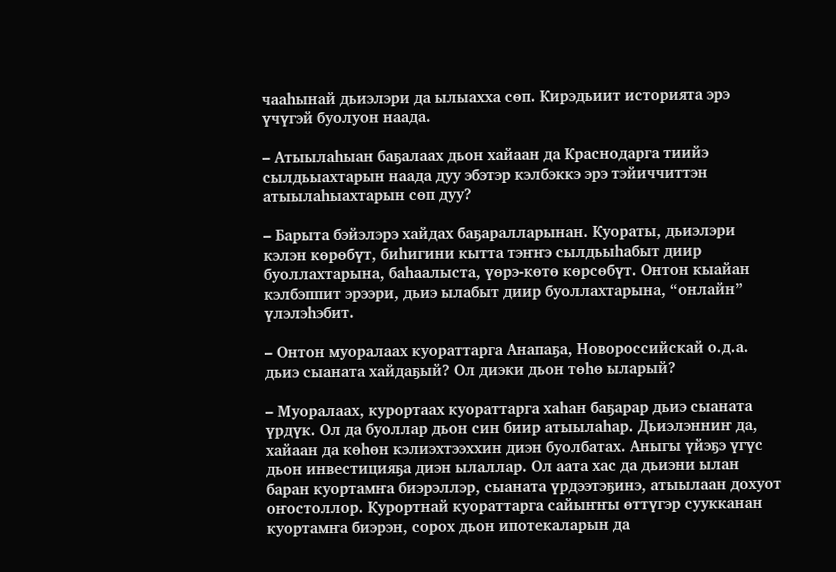чааһынай дьиэлэри да ылыахха сөп. Кирэдьиит историята эрэ үчүгэй буолуон наада.

– Атыылаһыан баҕалаах дьон хайаан да Краснодарга тиийэ сылдьыахтарын наада дуу эбэтэр кэлбэккэ эрэ тэйиччиттэн  атыылаһыахтарын сөп дуу?

– Барыта бэйэлэрэ хайдах баҕаралларынан. Куораты, дьиэлэри кэлэн көрөбүт, биһигини кытта тэҥҥэ сылдьыһабыт диир буоллахтарына, баһаалыста, үөрэ-көтө көрсөбүт. Онтон кыайан кэлбэппит эрээри, дьиэ ылабыт диир буоллахтарына, “онлайн” үлэлэһэбит.

– Онтон муоралаах куораттарга Анапаҕа, Новороссийскай о.д.а. дьиэ сыаната хайдаҕый? Ол диэки дьон төһө ыларый?

– Муоралаах, курортаах куораттарга хаһан баҕарар дьиэ сыаната үрдүк. Ол да буоллар дьон син биир атыылаһар. Дьиэлэнниҥ да, хайаан да көһөн кэлиэхтээххин диэн буолбатах. Аныгы үйэҕэ үгүс дьон инвестицияҕа диэн ылаллар. Ол аата хас да дьиэни ылан баран куортамҥа биэрэллэр, сыаната үрдээтэҕинэ, атыылаан дохуот оҥостоллор. Курортнай куораттарга сайыҥҥы өттүгэр суукканан куортамҥа биэрэн, сорох дьон ипотекаларын да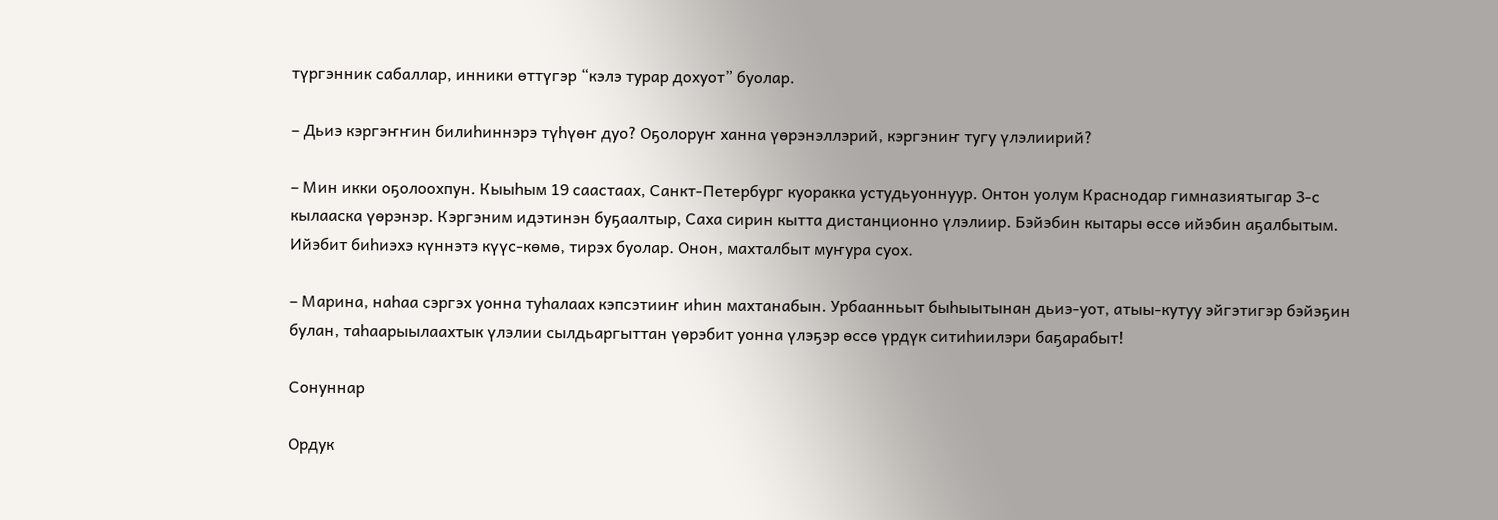түргэнник сабаллар, инники өттүгэр “кэлэ турар дохуот” буолар.

– Дьиэ кэргэҥҥин билиһиннэрэ түһүөҥ дуо? Оҕолоруҥ ханна үөрэнэллэрий, кэргэниҥ тугу үлэлиирий?

– Мин икки оҕолоохпун. Кыыһым 19 саастаах, Санкт-Петербург куоракка устудьуоннуур. Онтон уолум Краснодар гимназиятыгар 3-с кылааска үөрэнэр. Кэргэним идэтинэн буҕаалтыр, Саха сирин кытта дистанционно үлэлиир. Бэйэбин кытары өссө ийэбин аҕалбытым. Ийэбит биһиэхэ күннэтэ күүс-көмө, тирэх буолар. Онон, махталбыт муҥура суох.

– Марина, наһаа сэргэх уонна туһалаах кэпсэтииҥ иһин махтанабын. Урбаанньыт быһыытынан дьиэ-уот, атыы-кутуу эйгэтигэр бэйэҕин булан, таһаарыылаахтык үлэлии сылдьаргыттан үөрэбит уонна үлэҕэр өссө үрдүк ситиһиилэри баҕарабыт!

Сонуннар

Ордук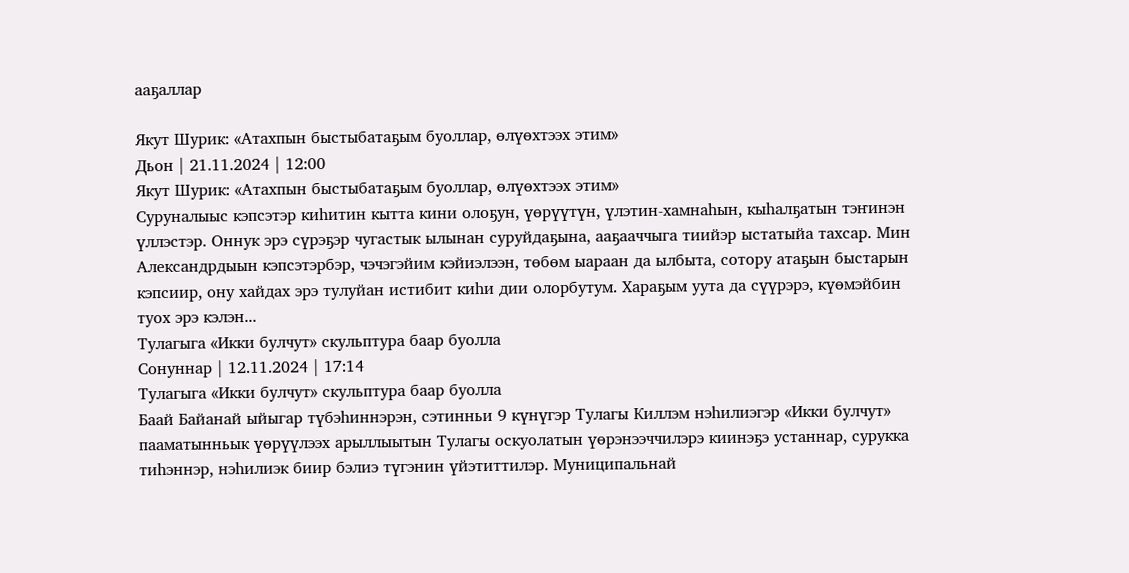ааҕаллар

Якут Шурик: «Атахпын быстыбатаҕым буоллар, өлүөхтээх этим»
Дьон | 21.11.2024 | 12:00
Якут Шурик: «Атахпын быстыбатаҕым буоллар, өлүөхтээх этим»
Суруналыыс кэпсэтэр киһитин кытта кини олоҕун, үөрүүтүн, үлэтин-хамнаһын, кыһалҕатын тэҥинэн үллэстэр. Оннук эрэ сүрэҕэр чугастык ылынан суруйдаҕына, ааҕааччыга тиийэр ыстатыйа тахсар. Мин Александрдыын кэпсэтэрбэр, чэчэгэйим кэйиэлээн, төбөм ыараан да ылбыта, сотору атаҕын быстарын кэпсиир, ону хайдах эрэ тулуйан истибит киһи дии олорбутум. Хараҕым уута да сүүрэрэ, күөмэйбин туох эрэ кэлэн...
Тулагыга «Икки булчут» скульптура баар буолла
Сонуннар | 12.11.2024 | 17:14
Тулагыга «Икки булчут» скульптура баар буолла
Баай Байанай ыйыгар түбэһиннэрэн, сэтинньи 9 күнүгэр Тулагы Киллэм нэһилиэгэр «Икки булчут» пааматынньык үөрүүлээх арыллыытын Тулагы оскуолатын үөрэнээччилэрэ киинэҕэ устаннар, сурукка тиһэннэр, нэһилиэк биир бэлиэ түгэнин үйэтиттилэр. Муниципальнай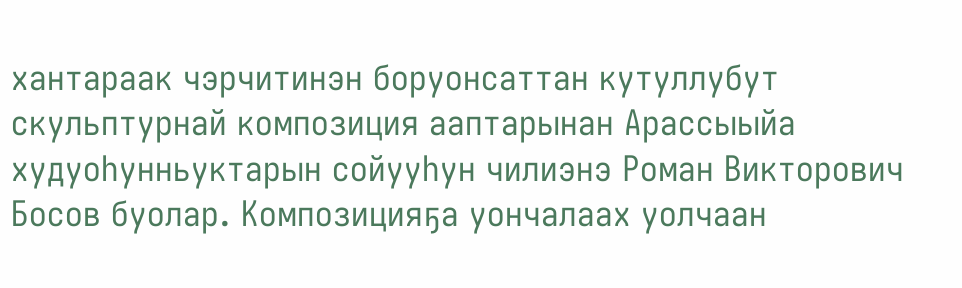хантараак чэрчитинэн боруонсаттан кутуллубут скульптурнай композиция ааптарынан Арассыыйа худуоһунньуктарын сойууһун чилиэнэ Роман Викторович Босов буолар. Композицияҕа уончалаах уолчаан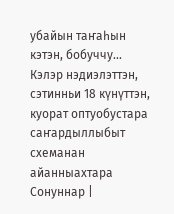убайын таҥаһын кэтэн, бобуччу...
Кэлэр нэдиэлэттэн, сэтинньи 18 күнүттэн, куорат оптуобустара саҥардыллыбыт схеманан айанныахтара
Сонуннар |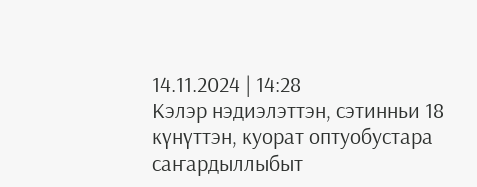14.11.2024 | 14:28
Кэлэр нэдиэлэттэн, сэтинньи 18 күнүттэн, куорат оптуобустара саҥардыллыбыт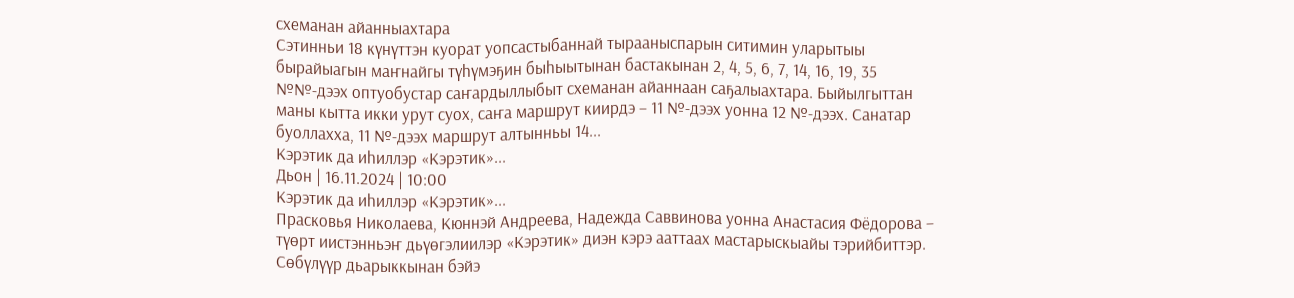схеманан айанныахтара
Сэтинньи 18 күнүттэн куорат уопсастыбаннай тырааныспарын ситимин уларытыы бырайыагын маҥнайгы түһүмэҕин быһыытынан бастакынан 2, 4, 5, 6, 7, 14, 16, 19, 35 №№-дээх оптуобустар саҥардыллыбыт схеманан айаннаан саҕалыахтара. Быйылгыттан маны кытта икки урут суох, саҥа маршрут киирдэ – 11 №-дээх уонна 12 №-дээх. Санатар буоллахха, 11 №-дээх маршрут алтынньы 14...
Кэрэтик да иһиллэр «Кэрэтик»...
Дьон | 16.11.2024 | 10:00
Кэрэтик да иһиллэр «Кэрэтик»...
Прасковья Николаева, Кюннэй Андреева, Надежда Саввинова уонна Анастасия Фёдорова – түөрт иистэнньэҥ дьүөгэлиилэр «Кэрэтик» диэн кэрэ ааттаах мастарыскыайы тэрийбиттэр. Сөбүлүүр дьарыккынан бэйэ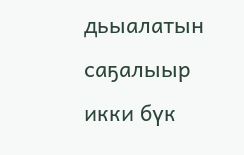дьыалатын саҕалыыр икки бүк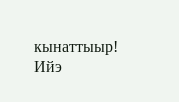кынаттыыр!    Ийэ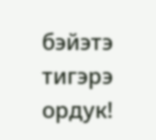бэйэтэ тигэрэ ордук!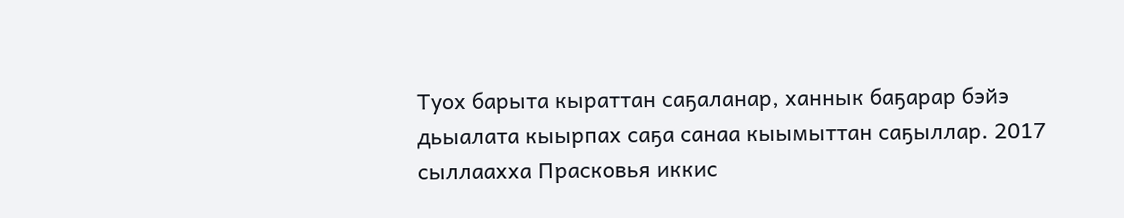Туох барыта кыраттан саҕаланар, ханнык баҕарар бэйэ дьыалата кыырпах саҕа санаа кыымыттан саҕыллар. 2017 сыллаахха Прасковья иккис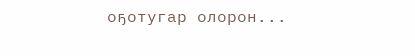оҕотугар олорон...